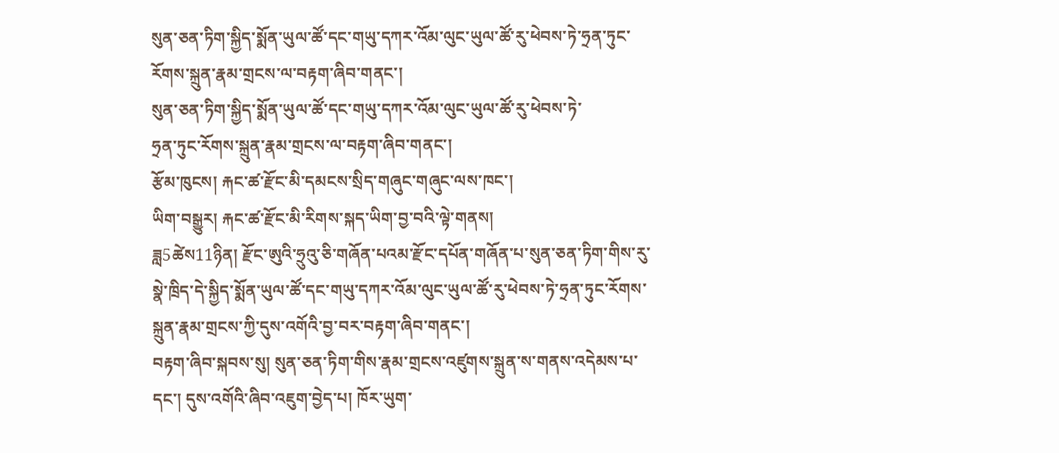སུན་ཅན་ཏིག་སྐྱིད་སྨོན་ཡུལ་ཚོ་དང་གཡུ་དཀར་འོམ་ལུང་ཡུལ་ཚོ་རུ་ཕེབས་ཏེ་ཧྲན་ཏུང་རོགས་སྐྲུན་རྣམ་གྲངས་ལ་བརྟག་ཞིབ་གནང་།
སུན་ཅན་ཏིག་སྐྱིད་སྨོན་ཡུལ་ཚོ་དང་གཡུ་དཀར་འོམ་ལུང་ཡུལ་ཚོ་རུ་ཕེབས་ཏེ་
ཧྲན་ཏུང་རོགས་སྐྲུན་རྣམ་གྲངས་ལ་བརྟག་ཞིབ་གནང་།
རྩོམ་ཁུངས། རྐང་ཚ་རྫོང་མི་དམངས་སྲིད་གཞུང་གཞུང་ལས་ཁང་།
ཡིག་བསྒྱུར། རྐང་ཚ་རྫོང་མི་རིགས་སྐད་ཡིག་བྱ་བའི་ལྟེ་གནས།
ཟླ5ཚེས11ཉིན། རྫོང་ཨུའི་ཧྲུའུ་ཅི་གཞོན་པའམ་རྫོང་དཔོན་གཞོན་པ་སུན་ཅན་ཏིག་གིས་རུ་སྣེ་ཁྲིད་དེ་སྐྱིད་སྨོན་ཡུལ་ཚོ་དང་གཡུ་དཀར་འོམ་ལུང་ཡུལ་ཚོ་རུ་ཕེབས་ཏེ་ཧྲན་ཏུང་རོགས་སྐྲུན་རྣམ་གྲངས་ཀྱི་དུས་འགོའི་བྱ་བར་བརྟག་ཞིབ་གནང་།
བརྟག་ཞིབ་སྐབས་སུ། སུན་ཅན་ཏིག་གིས་རྣམ་གྲངས་འཛུགས་སྐྲུན་ས་གནས་འདེམས་པ་དང་། དུས་འགོའི་ཞིབ་འཇུག་བྱེད་པ། ཁོར་ཡུག་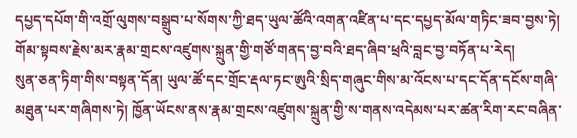དཔྱད་དཔོག་གི་འགྲོ་ལུགས་བསྒྲུབ་པ་སོགས་ཀྱི་ཐད་ཡུལ་ཚོའི་འགན་འཛིན་པ་དང་དཔྱད་མོལ་གཏིང་ཟབ་བྱས་ཏེ། གོམ་སྟབས་རྗེས་མར་རྣམ་གྲངས་འཛུགས་སྐྲུན་གྱི་གཙོ་གནད་བྱ་བའི་ཐད་ཞིབ་ཕྲའི་བླང་བྱ་བཏོན་པ་རེད།
སུན་ཅན་ཏིག་གིས་བསྟན་དོན། ཡུལ་ཚོ་དང་གྲོང་རྡལ་ཏང་ཨུའི་སྲིད་གཞུང་གིས་མ་འོངས་པ་དང་དོན་དངོས་གཞི་མཐུན་པར་གཞིགས་ཏེ། ཁྱོན་ཡོངས་ནས་རྣམ་གྲངས་འཛུགས་སྐྲུན་གྱི་ས་གནས་འདེམས་པར་ཚན་རིག་རང་བཞིན་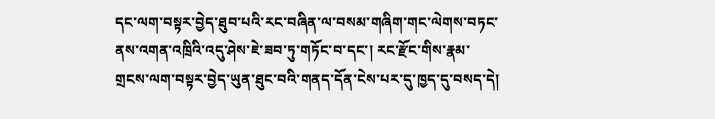དང་ལག་བསྟར་བྱེད་ཐུབ་པའི་རང་བཞིན་ལ་བསམ་གཞིག་གང་ལེགས་བཏང་ནས་འགན་འཁྲིའི་འདུ་ཤེས་ཇེ་ཟབ་ཏུ་གཏོང་བ་དང་། རང་རྫོང་གིས་རྣམ་གྲངས་ལག་བསྟར་བྱེད་ཡུན་ཐུང་བའི་གནད་དོན་ངེས་པར་དུ་ཁྱད་དུ་བསད་དེ།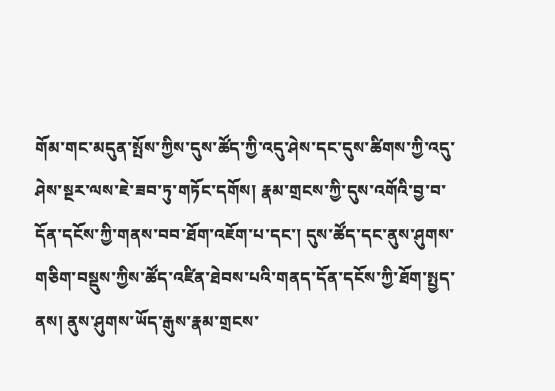གོམ་གང་མདུན་སྤོས་ཀྱིས་དུས་ཚོད་ཀྱི་འདུ་ཤེས་དང་དུས་ཚིགས་ཀྱི་འདུ་ཤེས་སྔར་ལས་ཇེ་ཟབ་ཏུ་གཏོང་དགོས། རྣམ་གྲངས་ཀྱི་དུས་འགོའི་བྱ་བ་དོན་དངོས་ཀྱི་གནས་བབ་ཐོག་འཇོག་པ་དང་། དུས་ཚོད་དང་ནུས་ཤུགས་གཅིག་བསྡུས་ཀྱིས་ཚོད་འཛིན་ཐེབས་པའི་གནད་དོན་དངོས་ཀྱི་ཐོག་སྤྱད་ནས། ནུས་ཤུགས་ཡོད་རྒུས་རྣམ་གྲངས་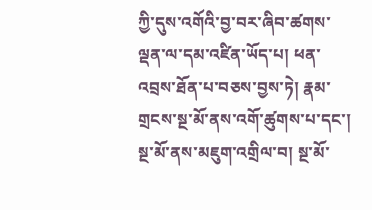ཀྱི་དུས་འགོའི་བྱ་བར་ཞིབ་ཚགས་ལྡན་ལ་དམ་འཛིན་ཡོད་པ། ཕན་འབྲས་ཐོན་པ་བཅས་བྱས་ཏེ། རྣམ་གྲངས་སྔ་མོ་ནས་འགོ་ཚུགས་པ་དང་། སྔ་མོ་ནས་མཇུག་འགྲིལ་བ། སྔ་མོ་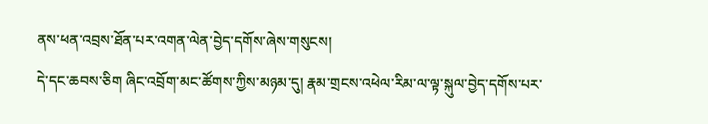ནས་ཕན་འབྲས་ཐོན་པར་འགན་ལེན་བྱེད་དགོས་ཞེས་གསུངས།
དེ་དང་ཆབས་ཅིག ཞིང་འབྲོག་མང་ཚོགས་ཀྱིས་མཉམ་དུ། རྣམ་གྲངས་འཕེལ་རིམ་ལ་ལྟ་སྐུལ་བྱེད་དགོས་པར་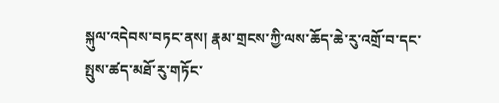སྐུལ་འདེབས་བཏང་ནས། རྣམ་གྲངས་ཀྱི་ལས་ཆོད་ཆེ་རུ་འགྲོ་བ་དང་སྤུས་ཚད་མཐོ་རུ་གཏོང་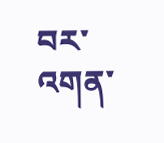བར་འགན་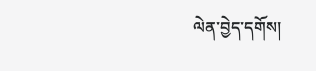ལེན་བྱེད་དགོས།